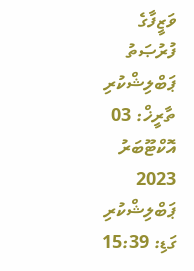ވަޒީފާގެ ފުރުޞަތު
ޕަބްލިޝްކުރި ތާރީޚް: 03 އޮކްޓޫބަރު 2023
ޕަބްލިޝްކުރި ގަޑި: 15:39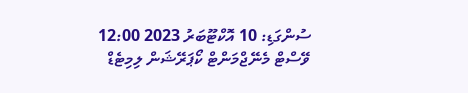ސުންގަޑި: 10 އޮކްޓޫބަރު 2023 12:00
ވޭސްޓް މެނޭޖްމަންޓް ކޯޕަރޭޝަން ލިމިޓެޑް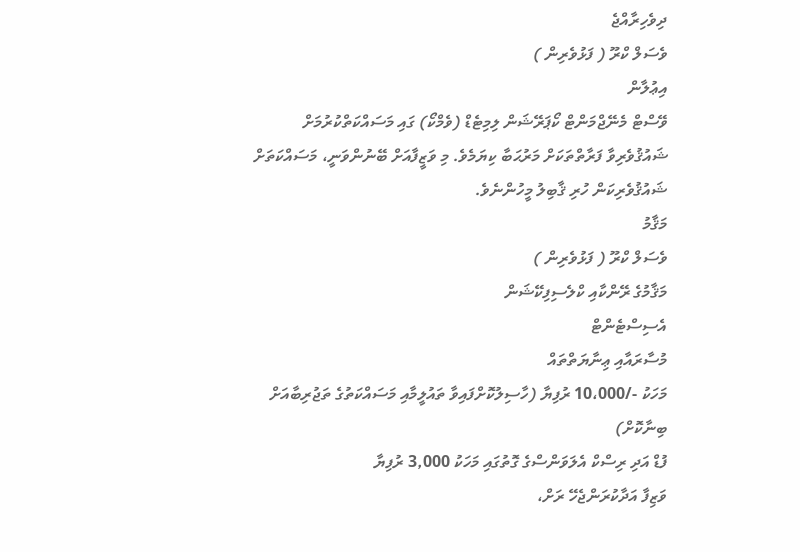ދިވެހިރާއްޖެ
ވެސަލް ކްރޫ ( ފަޅުވެރިން )
އިޢުލާން
ވޭސްޓް މެނޭޖްމަންޓް ކޯޕަރޭޝަން ލިމިޓެޑް (ވެމްކޯ) ގައި މަސައްކަތްކުރުމަށް ޝައުޤުވެރިވާ ފަރާތްތަކަށް މަރުޙަބާ ކިޔަމެވެ. މި ވަޒީފާއަށް ބޭނުންވަނީ، މަސައްކަތަށް ޝައުޤުވެރިކަން ހުރި ޤާބިލު މީހުންނެވެ.
މަޤާމު
ވެސަލް ކްރޫ ( ފަޅުވެރިން )
މަޤާމުގެ ރޭންކާއި ކްލެސިފިކޭޝަން
އެސިސްޓެންޓް
މުސާރައާއި ޢިނާޔަތްތައް
މަހަކު -/10،000 ރުފިޔާ (ހާސިލުކޮށްފައިވާ ތައުލީމާއި މަސައްކަތުގެ ތަޖުރިބާއަށް ބިނާކޮށް)
ފުޑް އަދި ރިސްކް އެލަވަންސްގެ ގޮތުގައި މަހަކު 3,000 ރުފިޔާ
ވަޒިފާ އަދާކުރަންޖެހޭ ރަށް،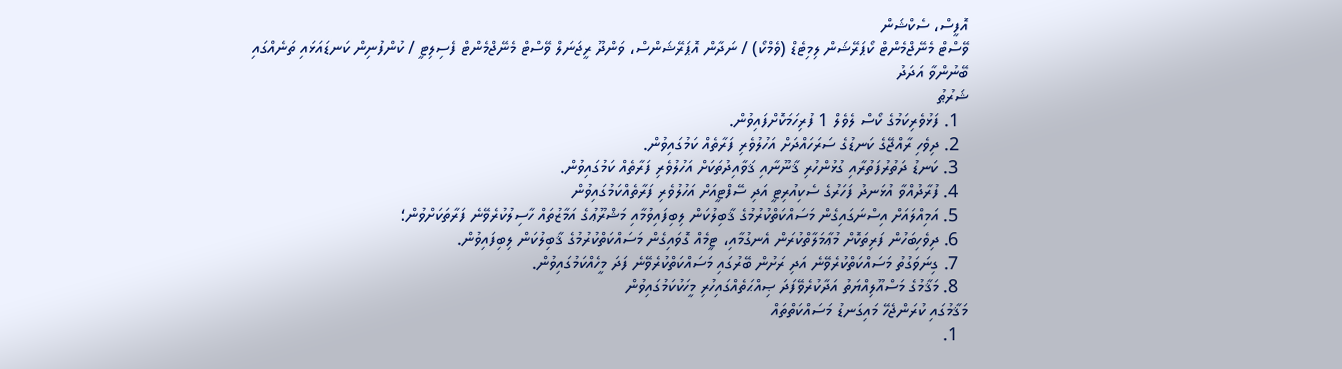އޮފީސް، ސެކްޝަން
ވޭސްޓް މެނޭޖްމެންޓް ކޯޕަރޭޝަން ލިމިޓެޑް (ވެމްކޯ) / ނަދާން އޮޕަރޭޝަންސް، ވަންދޫ ރީޖަނަލް ވޭސްޓް މެނޭޖްމެންޓް ފެސިލިޓީ / ކުންފުނިން ކަނޑައަޅައި ތަނެއްގައި
ބޭނުންވާ އަދަދު
ޝަރުޠު
  1. ފަޅުވެރިކަމުގެ ކޯސް ލެވެލް 1 ފުރިހަމަކޮށްފައިވުން.
  2. ދިވެހި ރާއްޖޭގެ ކަނޑުގެ ސަރަހައްދަށް އަހުލުވެރި ފަރާތެއް ކަމުގައިވުން.
  3. ކަނޑު ދަތުރުފަތުރާއި ގުޅުންހުރި ޤާނޫނާއި ޤަވާއިދުތަކަށް އަހުލުވެރި ފަރާތެއް ކަމުގައިވުން.
  4. ފުރާދުއްވާ އުޅަނދު ފަހަރުގެ ސެކިއުރިޓީ އަދި ސޭފްޓީއަށް އަހުލުވެރި ފަރާތެއްކަމުގައިވުން
  5. އަމިއްލައަށް އިސްނަގައިގެން މަސައްކަތްކުރުމުގެ ޤާބިލުކަން ލިބިފައިވުމާއި މަޝްރޫޢުގެ އަމާޒުތައް ހާސިލުކުރެވޭނެ ފަރާތަކަށްވުން؛
  6. ދިވެހިބަހުން ފަރިތަކޮށް މުޢާމަލާތްކުރަން އެނގުމާއި، ޓީމެއް ގޮވައިގެން މަސައްކަތްކުރުމުގެ ޤާބިލުކަން ލިބިފައިވުން.
  7. ގިނަވަގުތު މަސައްކަތްކުރެވޭނެ އަދި ރަށުން ބޭރުގައި މަސައްކަތްކުރެވޭނެ ފަދަ މީހެއްކަމުގައިވުން.
  8. މަޤާމުގެ މަސްއޫލިއްޔަތު އަދާކުރެވޭފަދަ ޞިއްޙަތެއްގައިހުރި މީހަކުކަމުގައިވުން
މަޤާމުގައި ކުރަންޖެހޭ މައިގަނޑު މަސައްކަތްތައް
  1.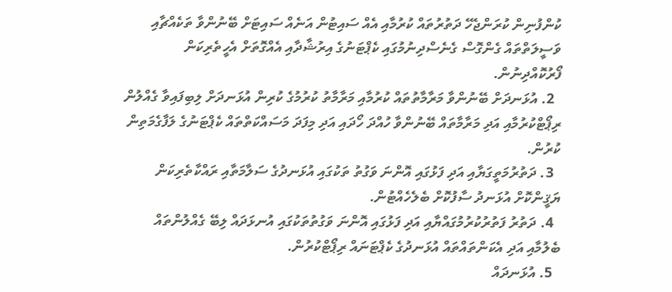ކުންފުނިން ކުރަންޖެހޭ ދަތުރުތައް ކުރުމާއި އެއް ސައިޓުން އަނެއް ސައިޓަށް ބޭނުންވާ ތަކެއްޗާއި ވަސީލަތްތައް ގެންގޮސް ގެނެސްދިނުމުގައި ކެޕްޓަނުގެ އިރުޝާދާއި އެއްގޮތަށް އެހީތެރިކަން ފޯރުކޮއްދިނުން.
  2. އުޅަނދަށް ބޭނުންވާ މަރާމާތުތައް ކުރުމާއި މަރާމާތު ކުރުމުގެ ކުރިން އުޅަނދަށް ލިބިފައިވާ ގެއްލުން ރިޕޯޓްކުރުމާއި އަދި މަރާމާތައް ބޭނުންވާ ހުއްދަ ހޯދައި އަދި މިފަދަ މަސައްކަތްތައް ކެޕްޓަނުގެ ލަފާގެމަތިން ކުރުން.
  3. ދަތުރުމަތީގަޔާއި އަދި ފަޅުގައި އޮންނަ ވަގުތު ތަކުގައި އުޅަނދުގެ ސަލާމަތާއި ރައްކާތެރިކަން ޔަޤީންކޮށް އުޅަނދު ސާފުކޮށް ބެލެހެއްޓުން.
  4. ދަތުރު ފަތުރުކުރުމުގައްޔާއި އަދި ފަޅުގައި އޮންނަ ވަގުތުތަކުގައި އުނޅަދައް ލިބޭ ގެއްލުންތައް ބެލުމާއި އަދި އެކަންތައްތައް އުޅަނދުގެ ކެޕްޓަނައް ރިޕޯޓްކުރުން.
  5. އުޅަނދައް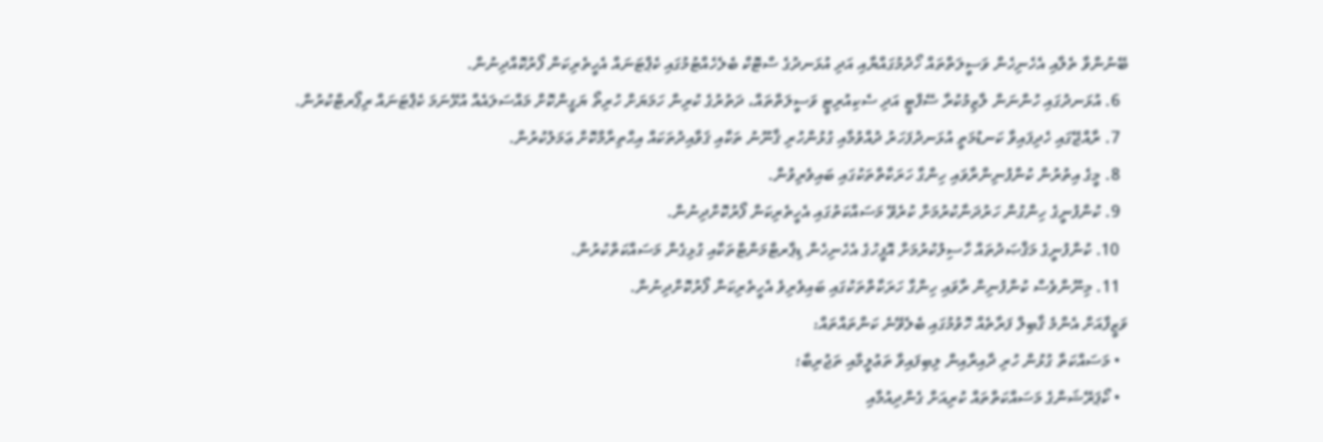ބޭނުންވާ ތެލާއި އެހެނިހެން ވަސީލަތްތައް ހޯދުމުގައްޔާއި އަދި އުޅަނދުގެ ސްޓޮކް ބެލެހެއްޓުމުގައި ކެޕްޓަނައް އެހީތެރިކަން ފޯރުކޮއްދިނުން.
  6. އުޅަނދުގައި ހުންނަން ލާޒިމުކުރާ ސޭފްޓީ އަދި ސެކިއުރިޓީ ވަސީލަތްތައް، ދަތުރުގެ ކުރިން ހަމަޔަށް ހުރިތޯ ޔަގީންކޮށް މައްސަލައެއް އުޅޭނަމަ ކެޕްޓަނައް ރިޕޯރޓްކުރުން.
  7. ރާއްޖޭގައި ހެދިފައިވާ ކަނޑުމަތީ އުޅަނދުފަހަރު ދުއްވުމާއި ގުޅުންހުރި ޤާނޫނު ތަކާއި ޤަވާއިދުތަކައް އިޙްތިރާމްކޮށް ޢަމަލުކުރުން.
  8. މީގެ އިތުރުން ކުންފުނިންރާވައި ހިންގާ ހަރަކާތްތަކުގައި ބައިވެރިވުން.
  9. ކުންފުނީގެ ހިންގުން ހަރުދަނާކުރުމަށް ކުރެވޭ މަސައްކަތުގައި އެހީތެރިކަން ފޯރުކޮށްދިނުން.
  10. ކުންފުނީގެ މަޤްޞަދުތައް ހާސިލުކުރުމަށް އޮފީހުގެ އެހެނިހެން ޑިޕާރޓްމަންޓްތަކާއި ގުޅިގެން މަސައްކަތްކުރުން.
  11. މިނޫންވެސް ކުންފުނިން ރާވައި ހިންގާ ހަރަކާތްތަކުގައި ބައިވެރިވެ އެހީތެރިކަން ފޯރުކޮށްދިނުން.
ވަޒީފާއަށް އެންމެ ޤާބިލް ފަރާތެއް ހޮވުމުގައި ބެލެވޭނެ ކަންތައްތައް:
  • މަސައްކަތާ ގުޅުން ހުރި ދާއިރާއިން ލިބިފައިވާ ތަޢުލީމާއި ތަޖުރިބާ؛
  • ކޯޕަރޭޝަންގެ މަސައްކަތްތައް ކުރިއަށް ގެންދިއުމާއި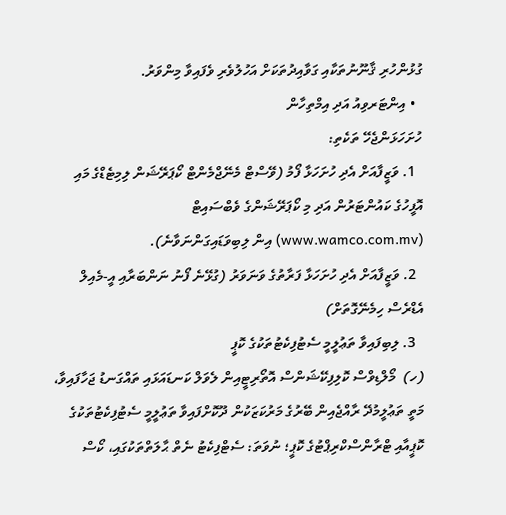ގުޅުންހުރި ޤާނޫނުތަކާއި ގަވާއިދުތަކަށް އަހުލުވެރި ވެފައިވާ މިންވަރު.
  • އިންޓަރވިއު އަދި އިމްތިހާން
ހުށަހަޅަންޖެހޭ ތަކެތި:
  1. ވަޒީފާއަށް އެދި ހުށަހަޅާ ފޯމު (ވޭސްޓް މެނޭޖްމެންޓް ކޯޕަރޭޝަން ލިމިޓެޑްގެ މައި އޮފީހުގެ ކައުންޓަރުން އަދި މި ކޯޕަރޭޝަންގެ ވެބްސައިޓް (www.wamco.com.mv) އިން ލިބިވަޑައިގަންނަވާނެ).
  2. ވަޒީފާއަށް އެދި ހުށަހަޅާ ފަރާތުގެ ވަނަވަރު (ގުޅޭނެ ފޯނު ނަންބަރާއި އީ-މެއިލް އެޑްރެސް ހިމެނޭގޮތަށް)
  3. ލިބިފައިވާ ތަޢުލީމީ ސެޓުފިކެޓުތަކުގެ ކޮޕީ
(ހ)  މޯލްޑިވްސް ކޮލިފިކޭޝަންސް އޮތޯރިޓީއިން ލެވަލް ކަނޑައަޅައި ތައްގަނޑު ޖަހާފައިވާ، މަތީ ތަޢުލީމުދޭ ރާއްޖެއިން ބޭރުގެ މަރުކަޒަކުން ދޫކޮށްފައިވާ ތަޢުލީމީ ސެޓުފިކެޓުތަކުގެ ކޮޕީއާއި ޓްރާންސްކްރިޕްޓުގެ ކޮޕީ؛ ނުވަތަ: ސެޓްފިކެޓު ނެތް ޙާލަތްތަކުގައި، ކޯސް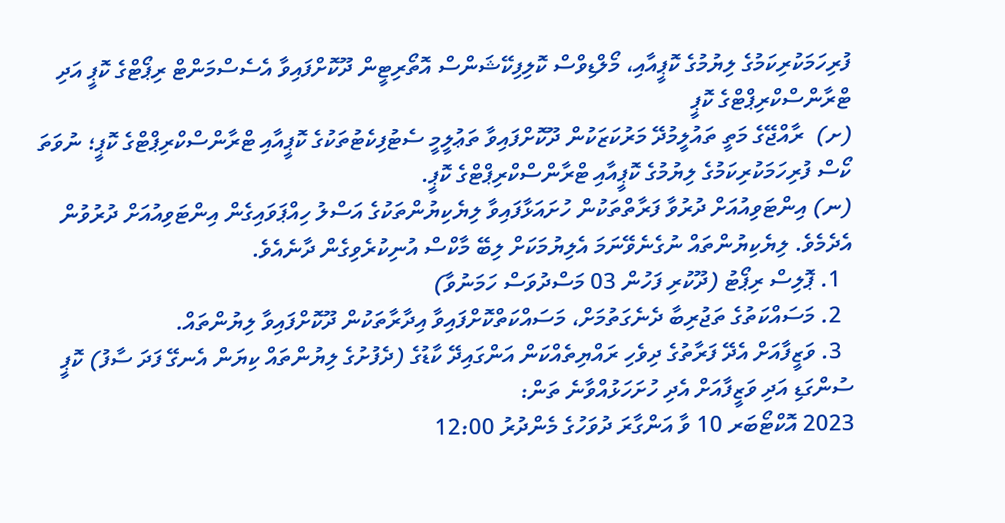ފުރިހަމަކުރިކަމުގެ ލިޔުމުގެ ކޮޕީއާއި، މޯލްޑިވްސް ކޮލިފިކޭޝަންސް އޮތޯރިޓީން ދޫކޮށްފައިވާ އެސެސްމަންޓް ރިޕޯޓްގެ ކޮޕީ އަދި ޓްރާންސްކްރިޕްޓްގެ ކޮޕީ
(ށ)  ރާއްޖޭގެ މަތީ ތައުލީމުދޭ މަރުކަޒަކުން ދޫކޮށްފައިވާ ތަޢުލީމީ ސެޓުފިކެޓުތަކުގެ ކޮޕީއާއި ޓްރާންސްކްރިޕްޓްގެ ކޮޕީ؛ ނުވަތަ ކޯސް ފުރިހަމަކުރިކަމުގެ ލިޔުމުގެ ކޮޕީއާއި ޓްރާންސްކްރިޕްޓްގެ ކޮޕީ.
(ނ) އިންޓަވިއުއަށް ދުރުވާ ފަރާތްތަކުން ހުށައަޅާފައިވާ ލިޔެކިޔުންތަކުގެ އަސްލު ހިއްޕަވައިގެން އިންޓަވިއުއަށް ދުރުވުން އެދެމެވެ. ލިޔެކިޔުންތައް ނުގެނެވޭނަމަ އެލިޔުމަކަށް ލިބޭ މާކްސް އުނިކުރެވިގެން ދާނެއެވެ.
  1. ޕޮލިސް ރިޕޯޓު (ދޫކުރި ފަހުން 03 މަސްދުވަސް ހަމަނުވާ)
  2. މަސައްކަތުގެ ތަޖުރިބާ ދެނެގަތުމަށް، މަސައްކަތްކޮށްފައިވާ އިދާރާތަކުން ދޫކޮށްފައިވާ ލިޔުންތައް.
  3. ވަޒީފާއަށް އެދޭ ފަރާތުގެ ދިވެހި ރައްޔިތެއްކަން އަންގައިދޭ ކާޑުގެ (ދެފުށުގެ ލިޔުންތައް ކިޔަން އެނގޭ ފަދަ ސާފު) ކޮޕީ
ސުންގަޑި އަދި ވަޒީފާއަށް އެދި ހުށަހަޅުއްވާނެ ތަން:
2023 އޮކްޓޯބަރ 10 ވާ އަންގާރަ ދުވަހުގެ މެންދުރު 12:00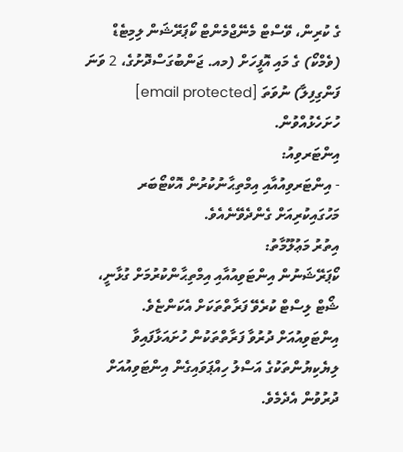ގެ ކުރިން، ވޭސްޓް މެނޭޖްމެންޓް ކޯޕަރޭޝަން ލިމިޓެޑް (ވެމްކޯ) ގެ މައި އޮފީހަށް (މއ. ޖަންބުގަސްދޮށުގެ، 2 ވަނަ ފަންގިފިލާ) ނުވަތަ [email protected]  ހުށަހެޅުއްވުން.
އިންޓަރވިއު:
- އިންޓަރވިއުއާއި އިމްތިޙާނުކުރުން އޮކްޓޯބަރ މަހުގައިކުރިއަށް ގެންދެވޭނެއެވެ.
އިތުރު މަޢުލޫމާތު:
ކޯޕަރޭޝަނުން އިންޓަވިއުއާއި އިމްތިޙާންކުރުމަށް ގުޅާނީ، ޝޯޓް ލިސްޓް ކުރެވޭ ފަރާތްތަކަށް އެކަންޏެވެ.
އިންޓަވިއުއަށް ދުރުވާ ފަރާތްތަކުން ހުށައަޅާފައިވާ ލިޔެކިޔުންތަކުގެ އަސްލު ހިއްޕަވައިގެން އިންޓަވިއުއަށް ދުރުވުން އެދެމެވެ.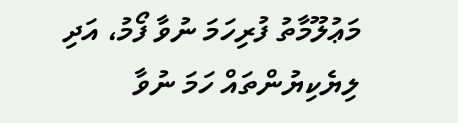މަޢުލޫމާތު ފުރިހަމަ ނުވާ ފޯމު، އަދި ލިޔެކިޔުންތައް ހަމަ ނުވާ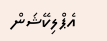އެޕްލިކޭޝަން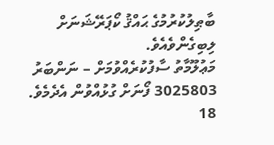ބާޠިލުކުރުމުގެ ޙައްޤު ކޯޕަރޭޝަނަށް ލިބިގެންވެއެވެ.
މަޢުލޫމާތު ސާފުކުރެއްވުމަށް – ނަންބަރު 3025803 ފޯނަށް ގުޅުއްވުން އެދެމެވެ.
18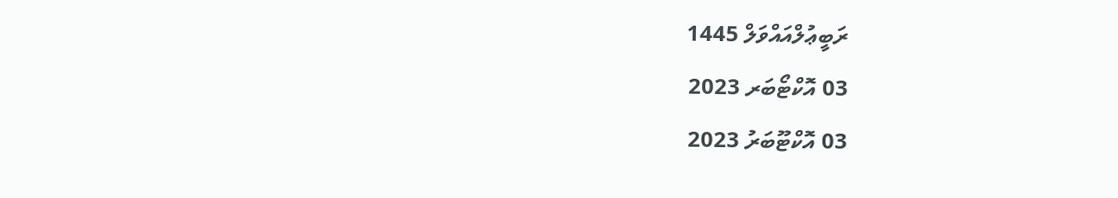ރަބީޢުލްއައްވަލް 1445
03 އޮކްޓޯބަރ 2023
03 އޮކްޓޫބަރު 2023